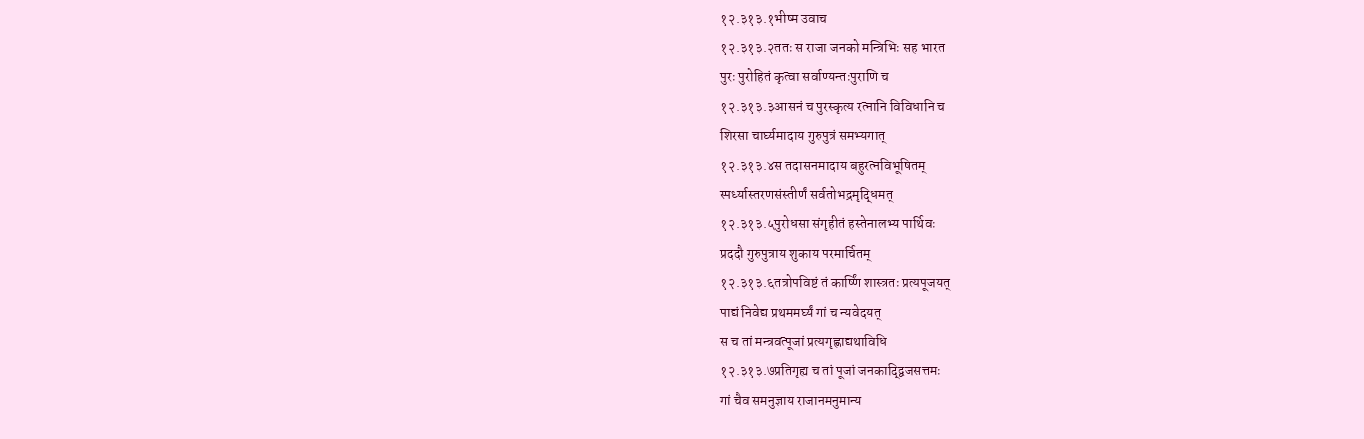१२.३१३.१भीष्म उवाच
१२.३१३.२ततः स राजा जनको मन्त्रिभिः सह भारत
पुरः पुरोहितं कृत्वा सर्वाण्यन्तःपुराणि च
१२.३१३.३आसनं च पुरस्कृत्य रत्नानि विविधानि च
शिरसा चार्घ्यमादाय गुरुपुत्रं समभ्यगात्
१२.३१३.४स तदासनमादाय बहुरत्नविभूषितम्
स्पर्ध्यास्तरणसंस्तीर्णं सर्वतोभद्रमृद्धिमत्
१२.३१३.५पुरोधसा संगृहीतं हस्तेनालभ्य पार्थिवः
प्रददौ गुरुपुत्राय शुकाय परमार्चितम्
१२.३१३.६तत्रोपविष्टं तं कार्ष्णिं शास्त्रतः प्रत्यपूजयत्
पाद्यं निवेद्य प्रथममर्घ्यं गां च न्यवेदयत्
स च तां मन्त्रवत्पूजां प्रत्यगृह्णाद्यथाविधि
१२.३१३.७प्रतिगृह्य च तां पूजां जनकाद्द्विजसत्तमः
गां चैव समनुज्ञाय राजानमनुमान्य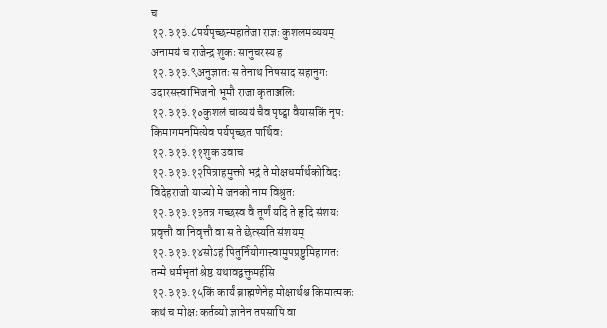च
१२.३१३.८पर्यपृच्छन्महातेजा राज्ञः कुशलमव्ययम्
अनामयं च राजेन्द्र शुकः सानुचरस्य ह
१२.३१३.९अनुज्ञातः स तेनाथ निषसाद सहानुगः
उदारसत्त्वाभिजनो भूमौ राजा कृताञ्जलिः
१२.३१३.१०कुशलं चाव्ययं चैव पृष्ट्वा वैयासकिं नृपः
किमागमनमित्येव पर्यपृच्छत पार्थिवः
१२.३१३.११शुक उवाच
१२.३१३.१२पित्राहमुक्तो भद्रं ते मोक्षधर्मार्थकोविदः
विदेहराजो याज्यो मे जनको नाम विश्रुतः
१२.३१३.१३तत्र गच्छस्व वै तूर्णं यदि ते हृदि संशयः
प्रवृत्तौ वा निवृत्तौ वा स ते छेत्स्यति संशयम्
१२.३१३.१४सोऽहं पितुर्नियोगात्त्वामुपप्रष्टुमिहागतः
तन्मे धर्मभृतां श्रेष्ठ यथावद्वक्तुमर्हसि
१२.३१३.१५किं कार्यं ब्राह्मणेनेह मोक्षार्थश्च किमात्मकः
कथं च मोक्षः कर्तव्यो ज्ञानेन तपसापि वा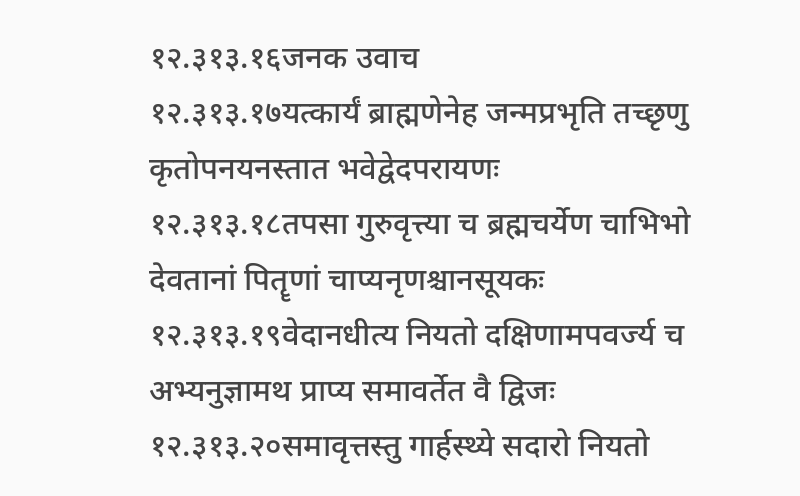१२.३१३.१६जनक उवाच
१२.३१३.१७यत्कार्यं ब्राह्मणेनेह जन्मप्रभृति तच्छृणु
कृतोपनयनस्तात भवेद्वेदपरायणः
१२.३१३.१८तपसा गुरुवृत्त्या च ब्रह्मचर्येण चाभिभो
देवतानां पितॄणां चाप्यनृणश्चानसूयकः
१२.३१३.१९वेदानधीत्य नियतो दक्षिणामपवर्ज्य च
अभ्यनुज्ञामथ प्राप्य समावर्तेत वै द्विजः
१२.३१३.२०समावृत्तस्तु गार्हस्थ्ये सदारो नियतो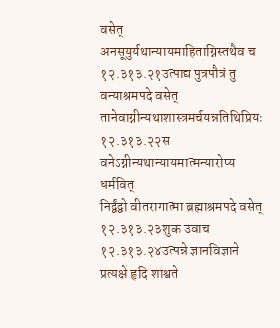वसेत्
अनसूयुर्यथान्यायमाहिताग्निस्तथैव च
१२.३१३.२१उत्पाद्य पुत्रपौत्रं तु वन्याश्रमपदे वसेत्
तानेवाग्नीन्यथाशास्त्रमर्चयन्नतिथिप्रियः
१२.३१३.२२स वनेऽग्नीन्यथान्यायमात्मन्यारोप्य धर्मवित्
निर्द्वंद्वो वीतरागात्मा ब्रह्माश्रमपदे वसेत्
१२.३१३.२३शुक उवाच
१२.३१३.२४उत्पन्ने ज्ञानविज्ञाने प्रत्यक्षे हृदि शाश्वते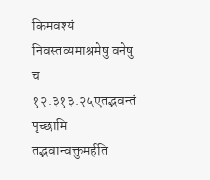किमवश्यं निवस्तव्यमाश्रमेषु वनेषु च
१२.३१३.२५एतद्भवन्तं पृच्छामि तद्भवान्वक्तुमर्हति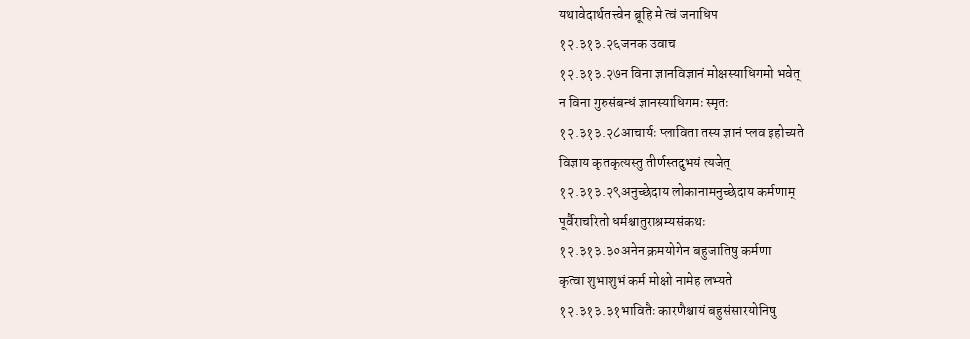यथावेदार्थतत्त्वेन ब्रूहि मे त्वं जनाधिप
१२.३१३.२६जनक उवाच
१२.३१३.२७न विना ज्ञानविज्ञानं मोक्षस्याधिगमो भवेत्
न विना गुरुसंबन्धं ज्ञानस्याधिगमः स्मृतः
१२.३१३.२८आचार्यः प्लाविता तस्य ज्ञानं प्लव इहोच्यते
विज्ञाय कृतकृत्यस्तु तीर्णस्तदुभयं त्यजेत्
१२.३१३.२९अनुच्छेदाय लोकानामनुच्छेदाय कर्मणाम्
पूर्वैराचरितो धर्मश्चातुराश्रम्यसंकथः
१२.३१३.३०अनेन क्रमयोगेन बहुजातिषु कर्मणा
कृत्वा शुभाशुभं कर्म मोक्षो नामेह लभ्यते
१२.३१३.३१भावितैः कारणैश्चायं बहुसंसारयोनिषु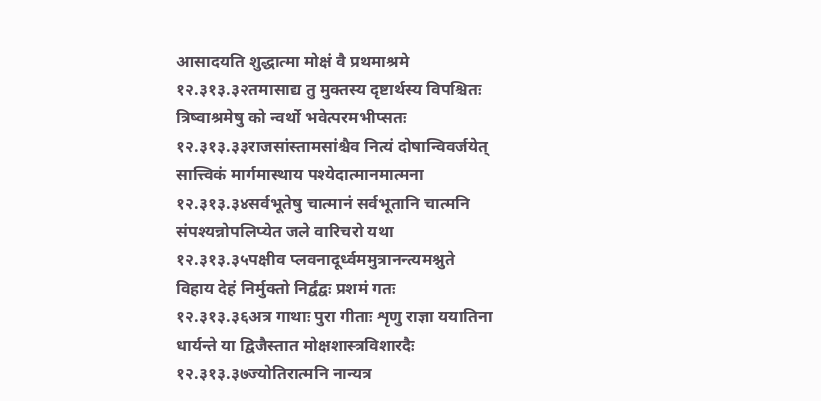आसादयति शुद्धात्मा मोक्षं वै प्रथमाश्रमे
१२.३१३.३२तमासाद्य तु मुक्तस्य दृष्टार्थस्य विपश्चितः
त्रिष्वाश्रमेषु को न्वर्थो भवेत्परमभीप्सतः
१२.३१३.३३राजसांस्तामसांश्चैव नित्यं दोषान्विवर्जयेत्
सात्त्विकं मार्गमास्थाय पश्येदात्मानमात्मना
१२.३१३.३४सर्वभूतेषु चात्मानं सर्वभूतानि चात्मनि
संपश्यन्नोपलिप्येत जले वारिचरो यथा
१२.३१३.३५पक्षीव प्लवनादूर्ध्वममुत्रानन्त्यमश्नुते
विहाय देहं निर्मुक्तो निर्द्वंद्वः प्रशमं गतः
१२.३१३.३६अत्र गाथाः पुरा गीताः शृणु राज्ञा ययातिना
धार्यन्ते या द्विजैस्तात मोक्षशास्त्रविशारदैः
१२.३१३.३७ज्योतिरात्मनि नान्यत्र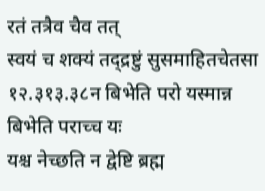रतं तत्रैव चैव तत्
स्वयं च शक्यं तद्द्रष्टुं सुसमाहितचेतसा
१२.३१३.३८न बिभेति परो यस्मान्न बिभेति पराच्च यः
यश्च नेच्छति न द्वेष्टि ब्रह्म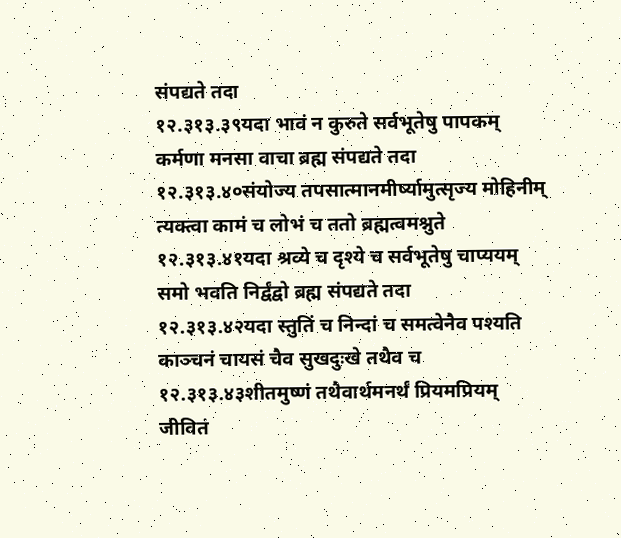संपद्यते तदा
१२.३१३.३९यदा भावं न कुरुते सर्वभूतेषु पापकम्
कर्मणा मनसा वाचा ब्रह्म संपद्यते तदा
१२.३१३.४०संयोज्य तपसात्मानमीर्ष्यामुत्सृज्य मोहिनीम्
त्यक्त्वा कामं च लोभं च ततो ब्रह्मत्वमश्नुते
१२.३१३.४१यदा श्रव्ये च दृश्ये च सर्वभूतेषु चाप्ययम्
समो भवति निर्द्वंद्वो ब्रह्म संपद्यते तदा
१२.३१३.४२यदा स्तुतिं च निन्दां च समत्वेनैव पश्यति
काञ्चनं चायसं चैव सुखदुःखे तथैव च
१२.३१३.४३शीतमुष्णं तथैवार्थमनर्थं प्रियमप्रियम्
जीवितं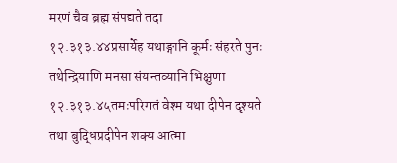मरणं चैव ब्रह्म संपद्यते तदा
१२.३१३.४४प्रसार्येह यथाङ्गानि कूर्मः संहरते पुनः
तथेन्द्रियाणि मनसा संयन्तव्यानि भिक्षुणा
१२.३१३.४५तमःपरिगतं वेश्म यथा दीपेन दृश्यते
तथा बुद्धिप्रदीपेन शक्य आत्मा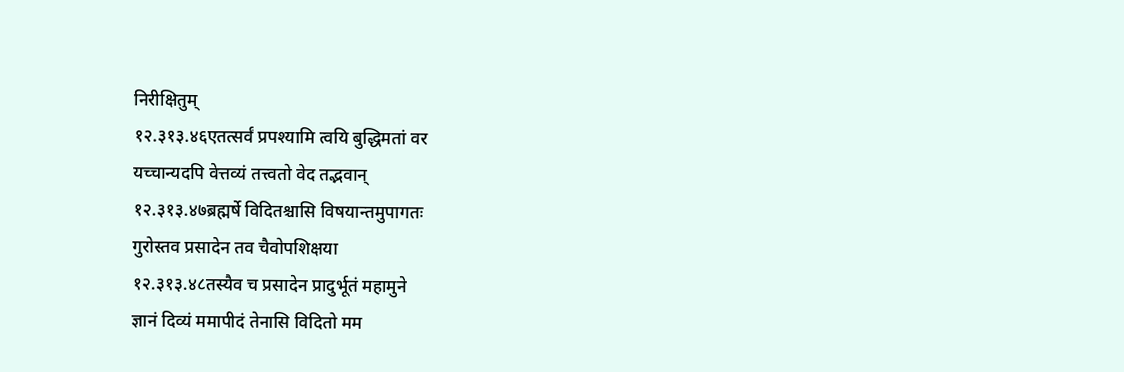निरीक्षितुम्
१२.३१३.४६एतत्सर्वं प्रपश्यामि त्वयि बुद्धिमतां वर
यच्चान्यदपि वेत्तव्यं तत्त्वतो वेद तद्भवान्
१२.३१३.४७ब्रह्मर्षे विदितश्चासि विषयान्तमुपागतः
गुरोस्तव प्रसादेन तव चैवोपशिक्षया
१२.३१३.४८तस्यैव च प्रसादेन प्रादुर्भूतं महामुने
ज्ञानं दिव्यं ममापीदं तेनासि विदितो मम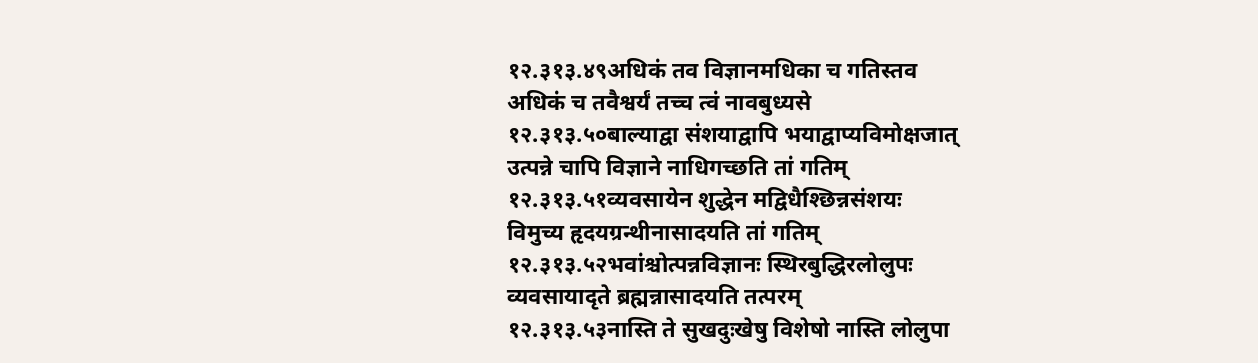१२.३१३.४९अधिकं तव विज्ञानमधिका च गतिस्तव
अधिकं च तवैश्वर्यं तच्च त्वं नावबुध्यसे
१२.३१३.५०बाल्याद्वा संशयाद्वापि भयाद्वाप्यविमोक्षजात्
उत्पन्ने चापि विज्ञाने नाधिगच्छति तां गतिम्
१२.३१३.५१व्यवसायेन शुद्धेन मद्विधैश्छिन्नसंशयः
विमुच्य हृदयग्रन्थीनासादयति तां गतिम्
१२.३१३.५२भवांश्चोत्पन्नविज्ञानः स्थिरबुद्धिरलोलुपः
व्यवसायादृते ब्रह्मन्नासादयति तत्परम्
१२.३१३.५३नास्ति ते सुखदुःखेषु विशेषो नास्ति लोलुपा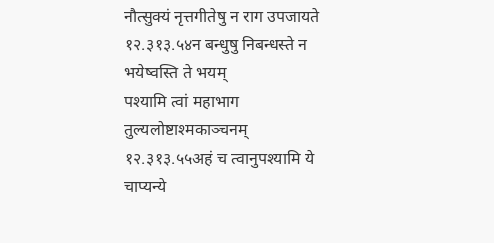नौत्सुक्यं नृत्तगीतेषु न राग उपजायते
१२.३१३.५४न बन्धुषु निबन्धस्ते न भयेष्वस्ति ते भयम्
पश्यामि त्वां महाभाग तुल्यलोष्टाश्मकाञ्चनम्
१२.३१३.५५अहं च त्वानुपश्यामि ये चाप्यन्ये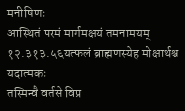मनीषिणः
आस्थितं परमं मार्गमक्षयं तमनामयम्
१२.३१३.५६यत्फलं ब्राह्मणस्येह मोक्षार्थश्च यदात्मकः
तस्मिन्वै वर्तसे विप्र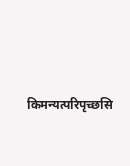किमन्यत्परिपृच्छसि